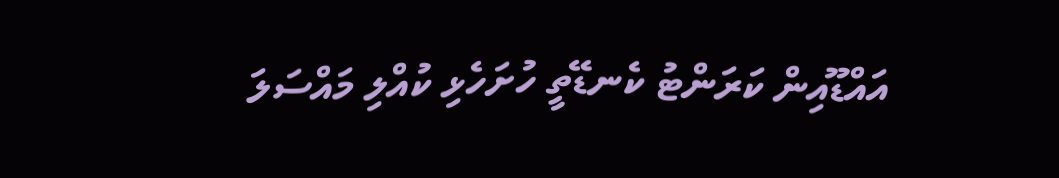އައްޑޫއިން ކަރަންޓު ކެނޑޭތީ ހުށަހެޅި ކުއްލި މައްސަލަ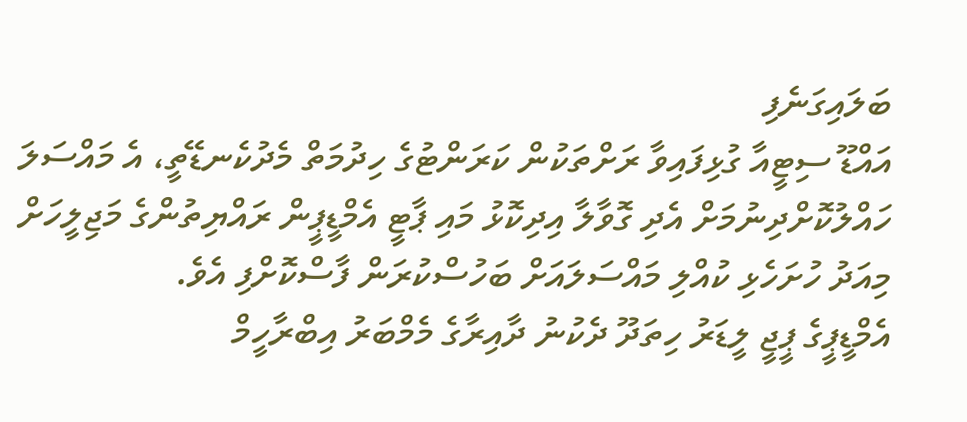ބަލައިގަނެފި
އައްޑޫ ސިޓީއާ ގުޅިފައިވާ ރަށްތަކުން ކަރަންޓުގެ ހިދުމަތް މެދުކެނޑޭތީ، އެ މައްސަލަ ހައްލުކޮށްދިނުމަށް އެދި ގޮވާލާ އިދިކޮޅު މައި ޕާޓީ އެމްޑީޕީން ރައްޔިތުންގެ މަޖިލީހަށް މިއަދު ހުށަހެޅި ކުއްލި މައްސަލައަށް ބަހުސްކުރަން ފާސްކޮށްފި އެވެ.
އެމްޑީޕީގެ ޕީޖީ ލީޑަރު ހިތަދޫ ދެކުނު ދާއިރާގެ މެމްބަރު އިބްރާހީމް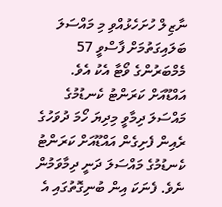ނާޒިލް ހުށަހެޅުއްވި މި މައްސަލަ ބަލައިގަތުމަށް ފާސްވީ 57 މެމްބަރުންގެ ވޯޓާ އެކު އެވެ.
އައްޑޫއަށް ކަރަންޓު ކެނޑުމުގެ މައްސަލަ ދިމާވީ މިދިޔަ ހޯމަ ދުވަހުގެ ރެއިން ފެށިގެން އައްޑޫއަށް ކަރަންޓު ކެނޑުމުގެ މައްސަލަ ދަނީ ދިމާވަމުން ނެވެ. ފެނަކަ އިން ބުނިގޮތުގައި އެ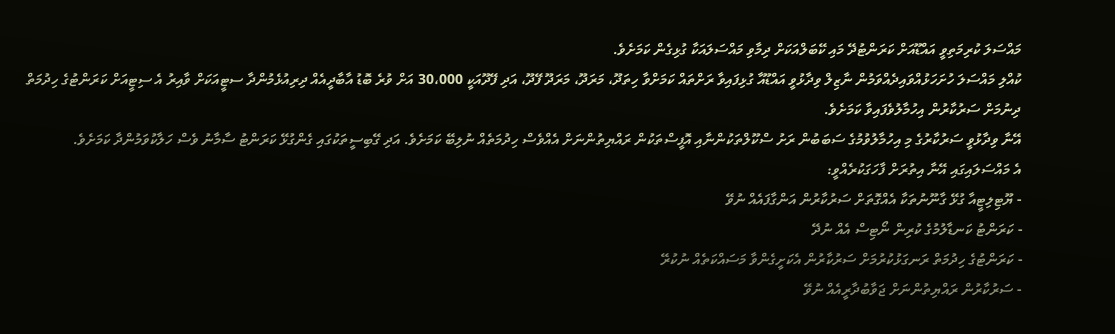މައްސަލަ ކުރިމަތިވީ އައްޑޫއަށް ކަރަންޓުދޭ މައި ކޭބަލްއަކަށް ދިމާވި މައްސަލައަކާ ގުޅިގެން ކަމަށެވެ.
ކުއްލި މައްސަލަ ހުށަހަޅުއްވައިދެއްވަމުން ނާޒިލް ވިދާޅުވީ އައްޑޫއާ ގުޅިފައިވާ ރަށްތައް ކަމަށްވާ ހިތަދޫ، މަރަދޫ، މަރަދޫ ފޭދޫ، އަދި ފޭދޫއަކީ 30،000 އަށް ވުރެ ބޮޑު އާބާދީއެއް ދިރިއުޅެމުންދާ ސޓީއަކަށް ވާއިރު އެ ސިޓީއަށް ކަރަންޓުގެ ހިދުމަތް ދިނުމަށް ސަރުކާރުން އިހުމާލުވެފައިވާ ކަމަށެވެ.
އޭނާ ވިދާޅުވީ ސަރުކާރުގެ މި އިހުމާލުވުމުގެ ސަބަބުން ރަށު ސްކޫލްތަކުންނާއި އޮފީސްތަކުން ރައްޔިތުންނަށް އެއްވެސް ހިދުމަތެއް ނުލިބޭ ކަމަށެވެ. އަދި ގޭބިސީތަކުގައި ގެންގުޅޭ ކަރަންޓު ސާމާނު ވެސް ހަލާކުވަމުންދާ ކަމަށެވެ.
އެ މައްސަލައިގައި އޭނާ އިތުރަށް ފާހަގަކުރެއްވީ:
- ޔޫޓިލިޓީއާ ގުޅޭ ގާނޫނުތަކާ އެއްގޮތަށް ސަރުކާރުން އަންގާފައެއް ނުވޭ
- ކަރަންޓު ކަނޑާލުމުގެ ކުރިން ނޯޓިސް އެއް ނުދޭ
- ކަރަންޓުގެ ހިދުމަތް ރަނގަޅުކުރުމަށް ސަރުކާރުން އެކަށީގެންވާ މަސައްކަތެއް ނުކުރޭ
- ސަރުކާރުން ރައްޔިތުންނަށް ޖަވާބުދާރީއެއް ނުވޭ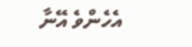އެހެންވެ އޭނާ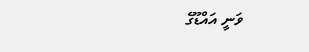ވަނީ އައްޑޫގެ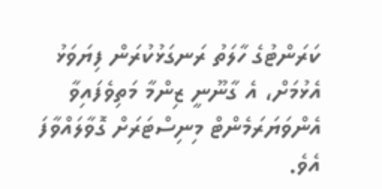ކަރަންޓުގެ ހާލަތު ރަނގަޅުކުރަން ފިޔަވަޅު އެޅުމަށް، އެ ގާނޫނީ ޒިންމާ މަތިވެފައިވާ އެންވަޔަރަމެންޓް މިނިސްޓަރަށް ގޮވާލައްވާފަ އެވެ.